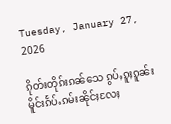Tuesday, January 27, 2026

ၵိုတ်းတိုၵ်းၵၼ်သေ ၵွပ်ႇၵူႈၵူၼ်းမိူင်းၵႅပ်ႉၵမ်းၼိုင်ႈလႄႈ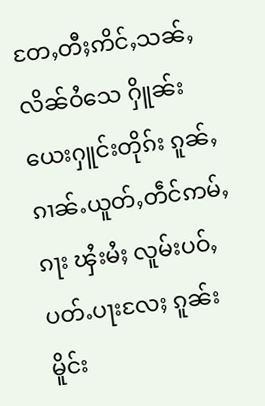တႄႇတီႈဢိင်ႇသၼ်ႇလိၼ်ဝႆသေ ႁိူၼ်းယေးႁူင်းတိုၵ်း ၵူၼ်ႇၵၢၼ်ႉယူတ်ႇတဵင်ဢမ်ႇၵႃး ၾႆးမႆႈ လူမ်းပဝ်ႇပတ်ႉပႃးလႄႈ ၵူၼ်းမိူင်း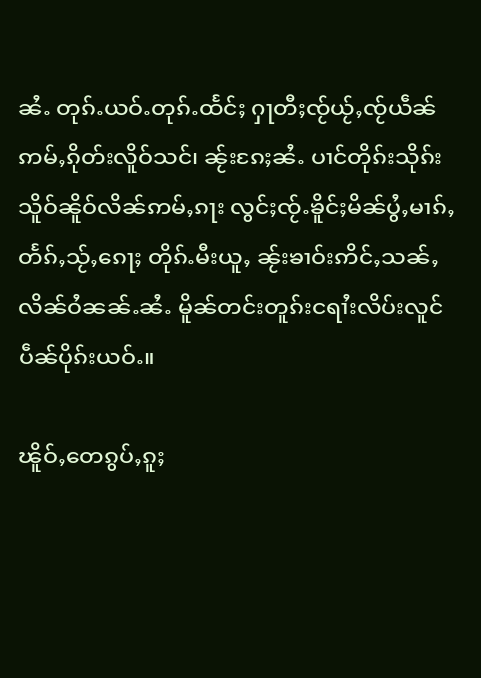ၼႆႉ တုၵ်ႉယဝ်ႉတုၵ်ႉထႅင်ႈ ႁႃတီႈၸႂ်ယႂ်ႇၸႂ်ယဵၼ် ဢမ်ႇၵိုတ်းလိူဝ်သင်၊ ၼႂ်းၵႄႈၼႆႉ ပၢင်တိုၵ်းသိုၵ်းသိူဝ်ၼိူဝ်လိၼ်ဢမ်ႇၵႃး လွင်ႈၸႂ်ႉၶိူင်ႈမိၼ်ပွႆႇမၢၵ်ႇတႅၵ်ႇသႂ်ႇၵေႃႈ တိုၵ်ႉမီးယူႇ ၼႂ်းၶၢဝ်းဢိင်ႇသၼ်ႇလိၼ်ဝႆၼၼ်ႉၼႆႉ မိူၼ်တင်းတူၵ်းငရၢႆးလိပ်းလူင်ပဵၼ်ပိုၵ်းယဝ်ႉ။

ၽိူဝ်ႇတေၵွပ်ႇၵူႈ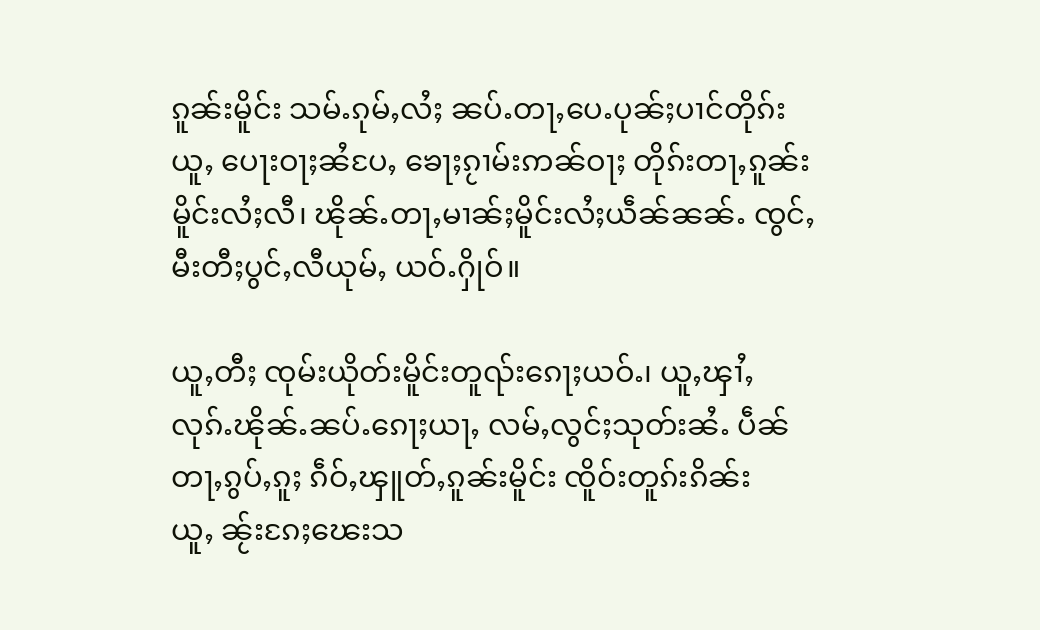ၵူၼ်းမိူင်း သမ်ႉၵုမ်ႇလႆႈ ၼပ်ႉတႃႇပေႉပုၼ်ႈပၢင်တိုၵ်းယူႇ ပေႃးဝႃႈၼႆပႄႇ ၶေႃႈၵႂၢမ်းဢၼ်ဝႃႈ တိုၵ်းတႃႇၵူၼ်းမိူင်းလႆႈလီ၊ ၽိုၼ်ႉတႃႇမၢၼ်ႈမိူင်းလႆႈယဵၼ်ၼၼ်ႉ ၸွင်ႇမီးတီႈပွင်ႇလီယုမ်ႇ ယဝ်ႉႁိုဝ်။

ယူႇတီႈ ၸုမ်းယိုတ်းမိူင်းတူၺ်းၵေႃႈယဝ်ႉ၊ ယူႇၾၢႆႇလုၵ်ႉၽိုၼ်ႉၼပ်ႉၵေႃႈယႃႇ လမ်ႇလွင်ႈသုတ်းၼႆႉ ပဵၼ်တႃႇၵွပ်ႇၵူႈ ၵဵဝ်ႇၾူတ်ႇၵူၼ်းမိူင်း ၸိူဝ်းတူၵ်းၵိၼ်းယူႇ ၼႂ်းၵႄႈၽေးသ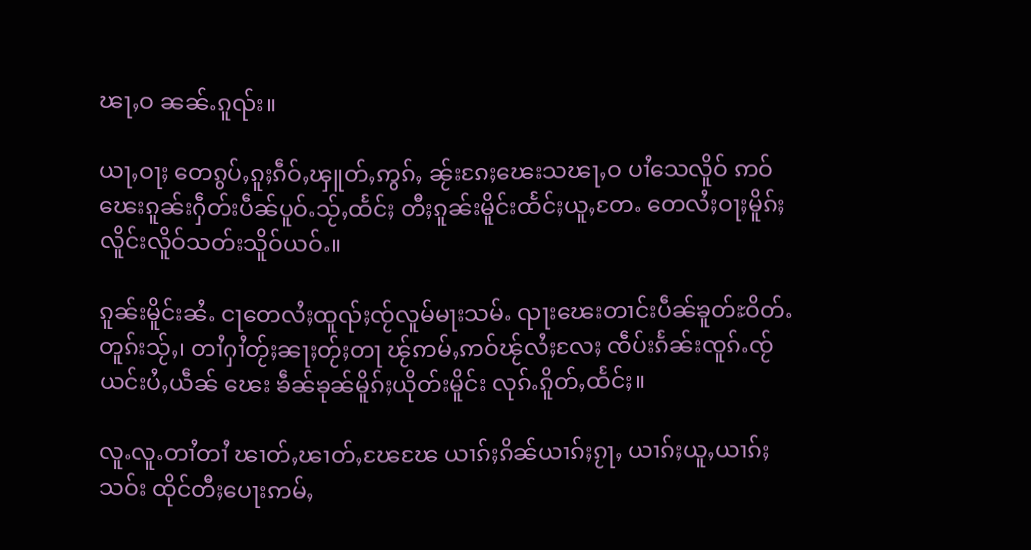ၽႃႇဝ ၼၼ်ႉၵူၺ်း။

ယႃႇဝႃႈ တေၵွပ်ႇၵူႈၵဵဝ်ႇၾူတ်ႇဢွၵ်ႇ ၼႂ်းၵႄႈၽေးသၽႃႇဝ ပၢႆသေလိူဝ် ဢဝ်ၽေးၵူၼ်းႁဵတ်းပဵၼ်ပူဝ်ႉသႂ်ႇထႅင်ႈ တီႈၵူၼ်းမိူင်းထႅင်ႈယူႇတႄႉ တေလႆႈဝႃႈမိူၵ်ႈလိူင်းလိူဝ်သတ်းသိူဝ်ယဝ်ႉ။

ၵူၼ်းမိူင်းၼႆႉ ငႃတေလႆႈထူၺ်ႈၸႂ်လူမ်မႃးသမ်ႉ ၺႃးၽေးတၢင်းပဵၼ်ၶူတ်ႊဝိတ်ႉ တူၵ်းသႂ်ႇ၊ တၢႆႁၢႆတႂ်ႈၼႃႈတႂ်ႈတႃ ၽႂ်ဢမ်ႇဢဝ်ၽႂ်လႆႈလႄႈ ၸဵပ်းၵႅၼ်းၸူၵ်ႉၸႂ်ယင်းပႆႇယဵၼ် ၽေး ၶဵၼ်ၶုၼ်မိူၵ်ႈယိုတ်းမိူင်း လုၵ်ႉၵိူတ်ႇထႅင်ႈ။

လူႉလူႉတၢႆတၢႆ ၽၢတ်ႇၽၢတ်ႇၽႄၽႄ ယၢၵ်ႈၵိၼ်ယၢၵ်ႈၵႂႃႇ ယၢၵ်ႈယူႇယၢၵ်ႈသဝ်း ထိုင်တီႈပေႃးဢမ်ႇ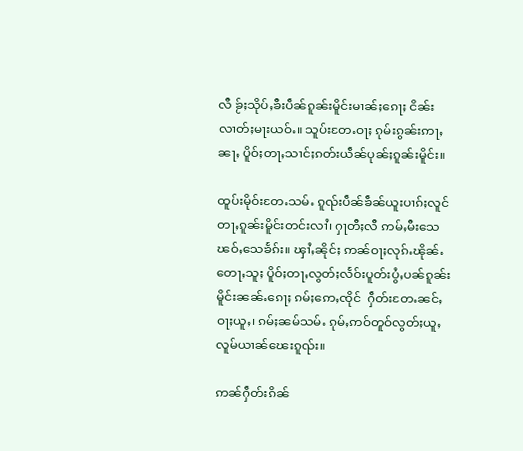လီ ၶႂ်ႈသိုပ်ႇၶီးပဵၼ်ၵူၼ်းမိူင်းမၢၼ်ႈၵေႃႈ ငိၼ်းလၢတ်ႈမႃးယဝ်ႉ။ သူပ်းတႄႉဝႃႈ ၵုမ်းၵွၼ်းဢႃႇၼႃႇ ပိူဝ်ႈတႃႇသၢင်ႈၵတ်းယဵၼ်ပုၼ်ႈၵူၼ်းမိူင်း။

ထူပ်းမိုဝ်းတႄႉသမ်ႉ ၵူၺ်းပဵၼ်ၶဵၼ်ယူးပၢၵ်ႈလူင် တႃႇၵူၼ်းမိူင်းတင်းလၢႆ၊ ႁႃတီႈလီ ဢမ်ႇမီးသေၽဝ်ႇသေၶႅၵ်း။ ၾၢႆႇၼိုင်ႈ ဢၼ်ဝႃႈလုၵ်ႉၽိုၼ်ႉတေႃႇသူႈ ပိူဝ်ႈတႃႇလွတ်ႈလႅဝ်းပူတ်းပွႆႇပၼ်ၵူၼ်းမိူင်းၼၼ်ႉၵေႃႈ ၵမ်ႈဢေႇၸိုင်  ႁဵတ်းတႄႉၼင်ႇဝႃႈယူႇ၊ ၵမ်ႈၼမ်သမ်ႉ ၵုမ်ႇဢဝ်တူဝ်လွတ်ႈယူႇ လူမ်ယၢၼ်ၽေးၵူၺ်း။

ဢၼ်ႁဵတ်းၵိၼ်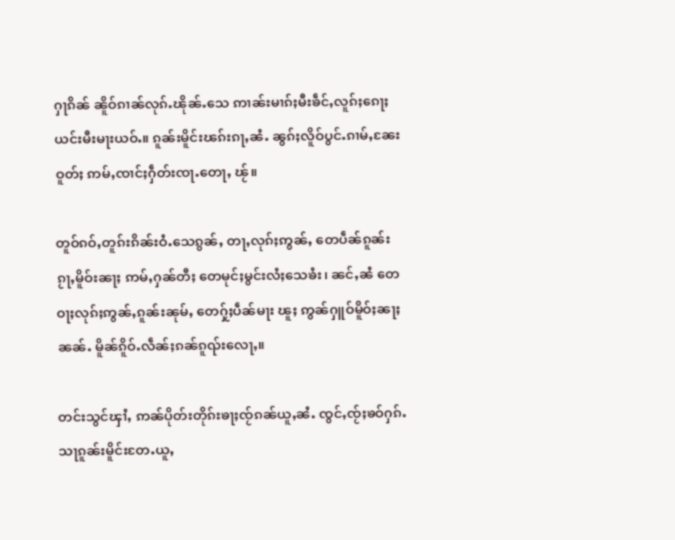ႁႃၵိၼ် ၼိူဝ်ၵၢၼ်လုၵ်ႉၽိုၼ်ႉသေ ဢၢၼ်းမၢၵ်ႈမီးၶဵင်ႇလူၵ်ႈၵေႃႈ ယင်းမီးမႃးယဝ်ႉ။ ၵူၼ်းမိူင်းၽၵ်းၵႃႇၼႆႉ ၼွၵ်ႈလိူဝ်ပွင်ႉၵၢမ်ႇၼႄးဝူတ်ႈ ဢမ်ႇၸၢင်ႈႁဵတ်းၸႃႉတေႃႇ ၽႂ်။

တူဝ်ၵဝ်ႇတူၵ်းၵိၼ်းဝႆႉသေၵွၼ်ႇ တႃႇလုၵ်ႈဢွၼ်ႇ တေပဵၼ်ၵူၼ်းၵႂႃႇမိူဝ်းၼႃႈ ဢမ်ႇႁၼ်တီႈ တေမုင်ႈမွင်းလႆႈသေၶႆး၊ ၼင်ႇၼႆ တေဝႃႈလုၵ်ႈဢွၼ်ႇၵူၼ်းၼုမ်ႇ တေႁႂ်ႈပဵၼ်မႃး ၽူႈ ဢွၼ်ႁူဝ်မိူဝ်ႈၼႃႈၼၼ်ႉ မိူၼ်ၵိူဝ်ႉလဵၼ်ႈၵၼ်ၵူၺ်းလေႃႇ။

တင်းသွင်ၾၢႆႇ ဢၼ်ပိုတ်းတိုၵ်းၶႃႈၸႂ်ၵၼ်ယူႇၼႆႉ ၸွင်ႇၸႂ်ႈၶဝ်ႁၵ်ႉသႃၵူၼ်းမိူင်းတႄႉယူႇ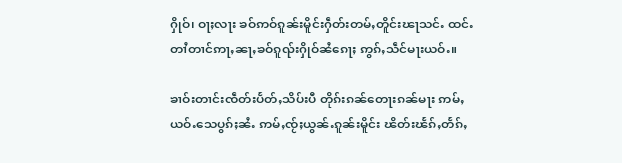ႁိုဝ်၊ ဝႃႈလႃး ၶဝ်ဢဝ်ၵူၼ်းမိူင်းႁဵတ်းတမ်ႇတိူင်းၽႃသင်ႉ ထင်ႉတၢႆတၢင်ဢႃႇၼႃႇၶဝ်ၵူၺ်းႁိုဝ်ၼႆၵေႃႈ ဢွၵ်ႇသဵင်မႃးယဝ်ႉ။

ၶၢဝ်းတၢင်းၸဵတ်းပႅတ်ႇသိပ်းပီ တိုၵ်းၵၼ်တေႃးၵၼ်မႃး ဢမ်ႇယဝ်ႉသေပွၵ်ႈၼႆႉ ဢမ်ႇၸႂ်ႈယွၼ်ႉၵူၼ်းမိူင်း ၽိတ်းၽႅၵ်ႇတႅၵ်ႇ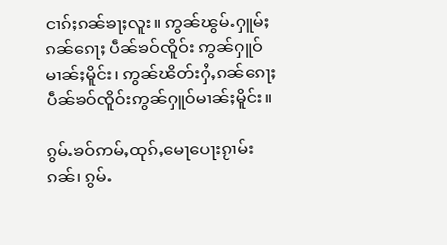ငၢၵ်ႈၵၼ်ၶႃႈလူး။ ဢွၼ်ၽွမ်ႉႁူမ်ႈၵၼ်ၵေႃႈ ပဵၼ်ၶဝ်ၸိူဝ်း ဢွၼ်ႁူဝ်မၢၼ်ႈမိူင်း၊ ဢွၼ်ၽိတ်းႁႆႇၵၼ်ၵေႃႈ ပဵၼ်ၶဝ်ၸိူဝ်းဢွၼ်ႁူဝ်မၢၼ်ႈမိူင်း။

ၵွမ်ႉၶဝ်ဢမ်ႇထုၵ်ႇမေႃပေႃးၵႂၢမ်းၵၼ်၊ ၵွမ်ႉ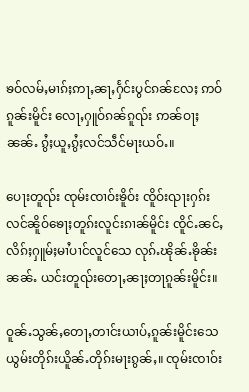ၶဝ်လမ်ႇမၢၵ်ႈဢႃႇၼႃႇႁႅင်းပွင်ၵၼ်လႄႈ ဢဝ်ၵူၼ်းမိူင်း လေႃႇႁူဝ်ၵၼ်ၵူၺ်း ဢၼ်ဝႃႈၼၼ်ႉ ၵွႆႈယူႇၵွႆႈလင်သဵင်မႃးယဝ်ႉ။

ပေႃးတူၺ်း ၸုမ်းၸၢဝ်းၶိူဝ်း ၸိူဝ်းၺႃးႁၵ်းလင်ၼိူဝ်ၶေႃႈတူၵ်းလူင်းၵၢၼ်မိူင်း ၸိူင်ႉၼင်ႇ လိၵ်ႈႁူမ်ႈမၢႆပၢင်လူင်သေ လုၵ်ႉၽိုၼ်ႉၶိုၼ်းၼၼ်ႉ ယင်းတူၺ်းတေႃႇၼႃႈတႃၵူၼ်းမိူင်း။

ဝူၼ်ႉသွၼ်ႇတေႃႇတၢင်းယၢပ်ႇၵူၼ်းမိူင်းသေ ယွမ်းတိုၵ်းယိူၼ်ႉတိုၵ်းမႃးၵွၼ်ႇ။ ၸုမ်းၸၢဝ်း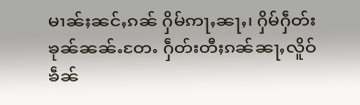မၢၼ်ႈၼင်ႇၵၼ် ႁိမ်ဢႃႇၼႃႇ၊ ႁိမ်ႁဵတ်းၶုၼ်ၼၼ်ႉတႄႉ ႁဵတ်းတီႈၵၼ်ၼႃႇလိူဝ်ၶဵၼ်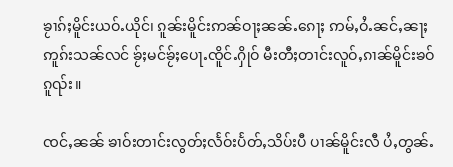ၶႂၢၵ်ႈမိူင်းယဝ်ႉယိုင်၊ ၵူၼ်းမိူင်းဢၼ်ဝႃႈၼၼ်ႉၵေႃႈ ဢမ်ႇဝႆႉၼင်ႇၼႃႈဢူၵ်းသၼ်လင် ၶႂ်ႈမင်ၶႂ်ႈပေႃႉၸိူင်ႉႁိုဝ် မီးတီႈတၢင်းလူဝ်ႇၵၢၼ်မိူင်းၶဝ်ၵူၺ်း။

ၸင်ႇၼၼ် ၶၢဝ်းတၢင်းလွတ်ႈလႅဝ်းပႅတ်ႇသိပ်းပီ ပၢၼ်မိူင်းလီ ပႆႇတွၼ်ႉ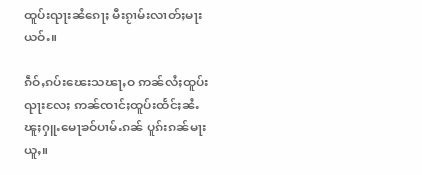ထူပ်းၺႃးၼႆၵေႃႈ မီးၵႂၢမ်းလၢတ်ႈမႃးယဝ်ႉ။

ၵဵဝ်ႇၵပ်းၽေးသၽႃႇဝ ဢၼ်လႆႈထူပ်းၺႃးလႄႈ ဢၼ်ၸၢင်ႈထူပ်းထႅင်ႈၼႆႉ ၽူႈႁူႉမေႃၶဝ်ပၢမ်ႉၵၼ် ပူၵ်းၵၼ်မႃးယူႇ။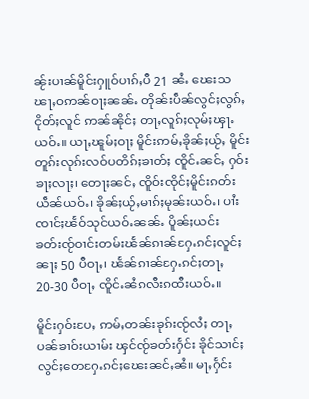ၼႂ်းပၢၼ်မိူင်းႁူဝ်ပၢၵ်ႇပီ 21 ၼႆႉ ၽေးသၽႃႇဝဢၼ်ဝႃႈၼၼ်ႉ တိုၼ်းပဵၼ်လွင်ႈလွၵ်ႇငိုတ်ႈလူင် ဢၼ်ၼိုင်ႈ တႃႇလူၵ်ႈလုမ်ႈၾႃႉယဝ်ႉ။ ယႃႇၽူမ်ႈဝႃႈ မိူင်းဢမ်ႇၶိုၼ်ႈယႂ်ႇ မိူင်းတူၵ်းလုၵ်းလဝ်ပတိၵ်ႈၶၢတ်ႈ ၸိူင်ႉၼင်ႇ ႁဝ်းၶႃႈလႃႈ၊ တေႃႈၼင်ႇ ၸိူဝ်းၸိုင်ႈမိူင်းၵတ်းယဵၼ်ယဝ်ႉ၊ ၶိုၼ်ႈယႂ်ႇမၢၵ်ႈမုၼ်းယဝ်ႉ၊ ပၢႆးၸၢင်ႈၽႅဝ်သုင်ယဝ်ႉၼၼ်ႉ ပိူၼ်ႈယင်းၶတ်းၸႂ်ဝၢင်းတမ်းၽႅၼ်ၵၢၼ်ႁႄႉၵင်ႈလူင်ႈၼႃႈ 50 ပီဝႃႇ၊ ၽႅၼ်ၵၢၼ်ႁႄႉၵင်ႈတႃႇ 20-30 ပီဝႃႇ ၸိူင်ႉၼႆၵလီးၵထီးယဝ်ႉ။

မိူင်းႁဝ်းပႄႇ ဢမ်ႇတၼ်းၶုၵ်းၸႂ်လႆႈ တႃႇပၼ်ၶၢဝ်းယၢမ်း ၾင်ၸႂ်ၶတ်းႁႅင်း ၶိုင်သၢင်ႈလွင်ႈတေႁႄႉၵင်ႈၽေးၼင်ႇၼႆ။ မႃႇႁႅင်း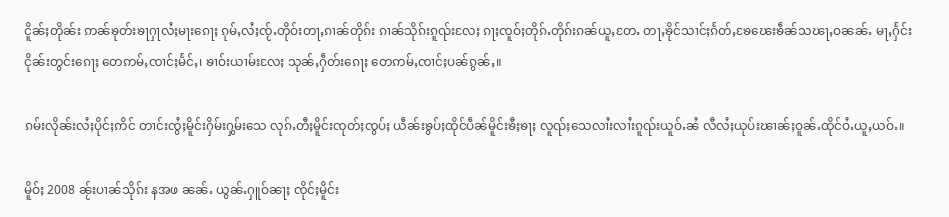ငိူၼ်ႈတိုၼ်း ဢၼ်ၶုတ်းၶႃႁႃလႆႈမႃးၵေႃႈ ၵုမ်ႇလႆႈၸႂ်ႉတိုဝ်းတႃႇၵၢၼ်တိုၵ်း ၵၢၼ်သိုၵ်းၵူၺ်းလႄႈ ၵႃႈၸူဝ်ႈတိုၵ်ႉတိုၵ်းၵၼ်ယူႇတႄႉ တႃႇၶိုင်သၢင်ႈၵႅတ်ႇၶႄၽေးၶဵၼ်သၽႃႇဝၼၼ်ႉ မႃႇႁႅင်းငိုၼ်းတွင်းၵေႃႈ တေဢမ်ႇၸၢင်ႈမႅင်ႇ၊ ၶၢဝ်းယၢမ်းလႄႈ သုၼ်ႇႁဵတ်းၵေႃႈ တေဢမ်ႇၸၢင်ႈပၼ်ၵွၼ်ႇ။

ၵမ်းလိုၼ်းလႆႈပိုင်ႈဢိင် တၢင်းၸွႆႈမိူင်းႁိမ်းႁွမ်းသေ လုၵ်ႉတီႈမိူင်းၸုတ်ႈၸွပ်ႈ ယဵၼ်းၶွပ်ႈထိုင်ပဵၼ်မိူင်းၶီႈၶႃႈ လူၺ်ႈသေလၢႆးလၢႆးၵူၺ်းယူဝ်ႉၼႆ လီလႆႈယုပ်းၽၢၼ်ႈဝူၼ်ႉထိုင်ဝႆႉယူႇယဝ်ႉ။

မိူဝ်ႈ 2008 ၼႂ်းပၢၼ်သိုၵ်း နအဖ ၼၼ်ႉ ယွၼ်ႉႁူဝ်ၼႃႈ ၸိုင်ႈမိူင်း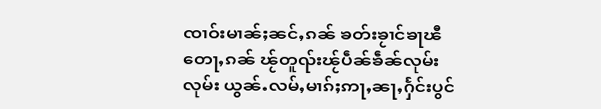ၸၢဝ်းမၢၼ်ႈၼင်ႇၵၼ် ၶတ်းၶႂၢင်ၶႃၽီတေႃႇၵၼ် ၽႂ်တူၺ်းၽႂ်ပဵၼ်ၶဵၼ်လုမ်းလုမ်း ယွၼ်ႉလမ်ႇမၢၵ်ႈဢႃႇၼႃႇႁႅင်းပွင်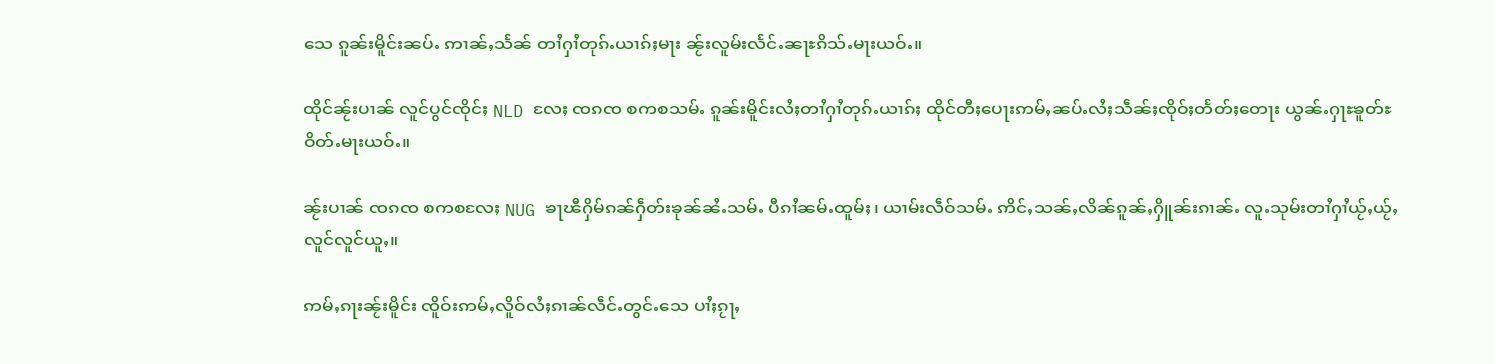သေ ၵူၼ်းမိူင်းၼပ်ႉ ဢၢၼ်ႇသႅၼ် တၢႆႁၢႆတုၵ်ႉယၢၵ်ႈမႃး ၼႂ်းလူမ်းလႅင်ႉၼႃႊၵိသ်ႉမႃးယဝ်ႉ။

ထိုင်ၼႂ်းပၢၼ် လူင်ပွင်ၸိုင်ႈ NLD လႄႈ ၸၵၸ စကစသမ်ႉ ၵူၼ်းမိူင်းလႆႈတၢႆႁၢႆတုၵ်ႉယၢၵ်ႈ ထိုင်တီႈပေႃးဢမ်ႇၼပ်ႉလႆႈသဵၼ်ႈၸိုဝ်ႈတႅတ်ႈတေႃး ယွၼ်ႉႁႃႊၶူတ်ႊဝိတ်ႉမႃးယဝ်ႉ။

ၼႂ်းပၢၼ် ၸၵၸ စကစလႄႈ NUG ၶႃၽီႁိမ်ၵၼ်ႁဵတ်းၶုၼ်ၼႆႉသမ်ႉ ပီၵၢႆၼမ်ႉထူမ်ႈ၊ ယၢမ်းလဵဝ်သမ်ႉ ဢိင်ႇသၼ်ႇလိၼ်ၵူၼ်ႇႁိူၼ်းၵၢၼ်ႉ လူႉသုမ်းတၢႆႁၢႆယႂ်ႇယႂ်ႇလူင်လူင်ယူႇ။

ဢမ်ႇၵႃးၼႂ်းမိူင်း ၸိူဝ်းဢမ်ႇလိူဝ်လႆႈၵၢၼ်လဵင်ႉတွင်ႉသေ ပၢႆႈၵႂႃႇ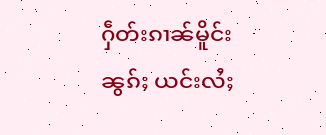ႁဵတ်းၵၢၼ်မိူင်းၼွၵ်ႈ ယင်းလႆႈ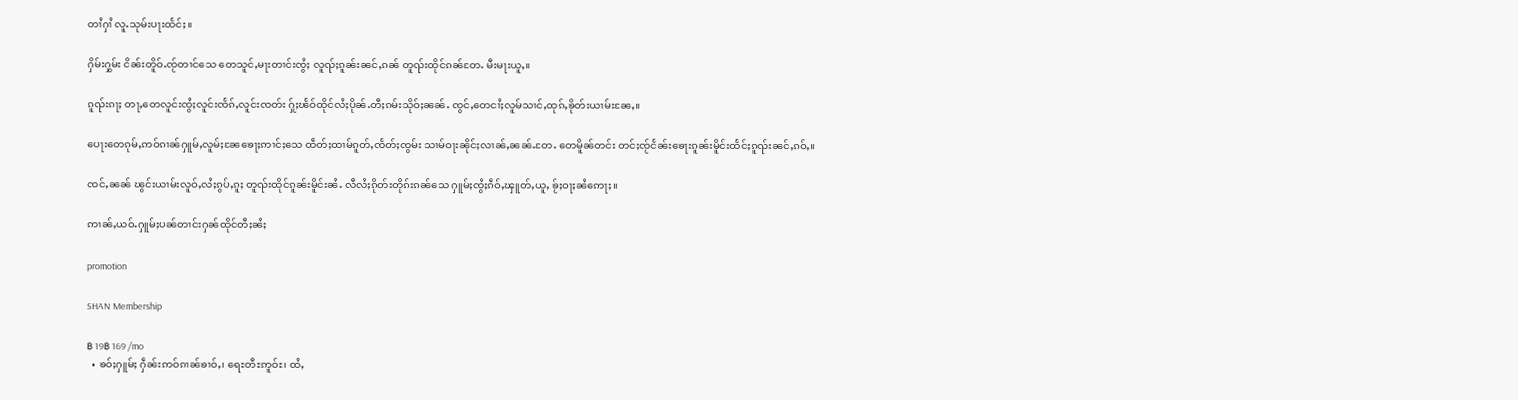တၢႆႁၢႆ လူႉသုမ်းပႃးထႅင်ႈ။

ႁိမ်းႁွမ်း ငိၼ်းတိူဝ်ႉၸႂ်တၢင်သေ တေသူင်ႇမႃးတၢင်းၸွႆႈ လူၺ်ႈၵူၼ်းၼင်ႇၵၼ် တူၺ်းထိုင်ၵၼ်တႄႉ မီးမႃးယူႇ။

ၵူၺ်းၵႃႈ တႃႇတေလူင်းၸွႆႈလူင်းၸႅၵ်ႇလူင်းၸတ်း ႁႂ်ႈၽႅဝ်ထိုင်လႆႈပိုၼ်ႉတီႈၵမ်းသိုဝ်ႈၼၼ်ႉ ၸွင်ႇတေငၢႆႈလူမ်သၢင်ႇထုၵ်ႇၶိုတ်းယၢမ်းၼႄႇ။

ပေႃးတေၵုမ်ႇဢဝ်ၵၢၼ်ႁူမ်ႇလူမ်ႈၼႄၶေႃႈဢၢင်ႈသေ ထဵတ်ႈထၢမ်ၵူတ်ႇၸႅတ်ႈၸွမ်း သၢမ်ဝႃးၼိုင်ႈလၢၼ်ႇၼၼ်ႉတႄႉ တေမိူၼ်တင်း တင်ႈၸႂ်ငႅၼ်းၶေႃးၵူၼ်းမိူင်းထႅင်ႈၵူၺ်းၼင်ႇၵဝ်ႇ။

ၸင်ႇၼၼ် ၽွင်းယၢမ်းလူဝ်ႇလႆႈၵွပ်ႇၵူႈ တူၺ်းထိုင်ၵူၼ်းမိူင်းၼႆႉ လီလႆႈၵိုတ်းတိုၵ်းၵၼ်သေ ႁူမ်ႈၸွႆႈၵဵဝ်ႇၾူတ်ႇယူႇ ၶႂ်ႈဝႃႈၼႆဢေႃႈ။

ဢၢၼ်ႇယဝ်ႉႁူမ်ႈပၼ်တၢင်းႁၼ်ထိုင်တီႈၼႆႈ

promotion

SHAN Membership

฿ 19฿ 169 /mo
  • ၶဝ်ႈႁူမ်ႈ ႁဵၼ်းဢဝ်ၵၢၼ်ၶၢဝ်ႇ၊ ရေႊတီႊဢူဝ်ႊ၊ ထႆႇ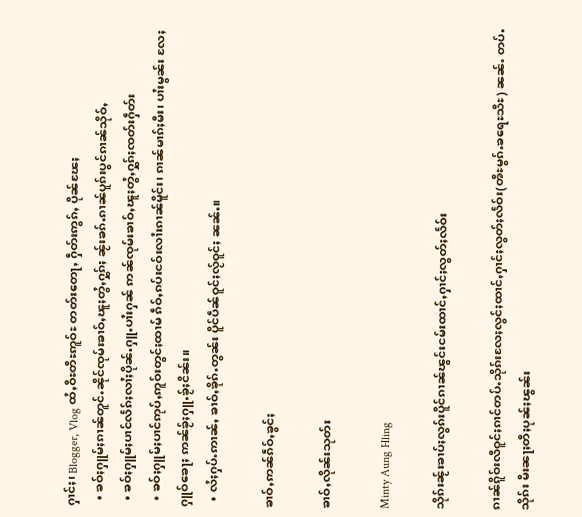ႁၢင်ႈ၊ Blogger, Vlog ထႆႇဝီႊတီႊဢူဝ်ႊ တတ်းတေႃႇ ႁဵတ်းဢွၵ်ႇ ပိုၼ်ၽႄႈ
  • ၶဝ်ႈႁူမ်ႈၵၢၼ်တူင်ႉၼိုင်ၸုမ်းၶၢဝ်ႇၽူႈတွႆႇႁွၵ်ႈ ၼႂ်းၶၵ်ႉၵၢၼ်ပူၵ်းပွင်ၵၢၼ်သိုဝ်ႇ
  • ၶဝ်ႈႁူမ်ႈပၢင်လႅၵ်ႈလၢႆႈပိုၼ်ႉႁူႉပၢႆးႁၼ် ဢၼ်ၸုမ်းၶၢဝ်ႇၽူႈတွႆႇႁွၵ်ႈၸတ်းႁဵတ်း
  • ၶဝ်ႈႁူမ်ႈပၢင်ဢုပ်ႇဢူဝ်းတွင်ႈထၢမ် ၵဵဝ်ႇၵပ်းငဝ်းလၢႆးၵၢၼ်မိူင်း၊ ၵၢၼ်မၢၵ်ႈမီး၊ ပၢႆးမွၼ်း လႄႈ ႁူဝ်ၶေႃႈ ဢၼ်ၶႂ်ႈႁူႉၶႂ်ႈငိၼ်း။
  • လႆႈႁပ်ႉဢၢၼ်ႇ ၶၢဝ်ႇၶိုၵ်ႉတွၼ်း ပိူင်ပဵၼ်ဝူင်ႈလႂ်ဝူင်ႈ ၼၼ်ႉ။

ၶၢဝ်ႇဢၼ်ၵဵဝ်ႇၶွင်ႈ

ၶၢဝ်ႇလိုၼ်းသုတ်း

Minty Aung Hling

သိုၵ်းၼႂ်းၶၢပ်ႈလွၵ်းပိူင်ၵၢၼ်ၽွင်းငမ်းထၢင်ႇႁၢင်ႈလွတ်ႈလႅဝ်း

ၵၢၼ်ၵိူဝ်းလီဝူင်ႈၵၢင်တပ်ႉသိုၵ်းလႄႈလွင်ႈထၢင်ႇႁၢင်ႈလွတ်ႈလႅဝ်း(ၻီႊမွၵ်ႉၶရေႊသီႊ) ၼၼ်ႉ တပ်ႉသိုၵ်း မီးၼႃႈတီႈပုၼ်ႈၽွၼ်း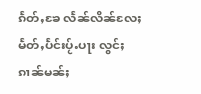ၵႅတ်ႇၶႄ လႅၼ်လိၼ်လႄႈမႅတ်ႇပႅင်းပႂ်ႉပႃး လွင်ႈၵၢၼ်မၼ်ႈ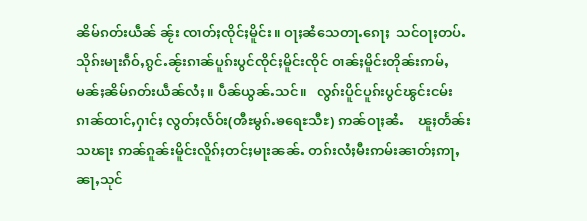ၼိမ်ၵတ်းယဵၼ် ၼႂ်း ၸၢတ်ႈၸိုင်ႈမိူင်း။ ဝႃႈၼႆသေတႃႉၵေႃႈ  သင်ဝႃႈတပ်ႉသိုၵ်းမႃးၵဵဝ်ႇၵွင်ႉၼႂ်းၵၢၼ်ပူၵ်းပွင်ၸိုင်ႈမိူင်းၸိုင် ဝၢၼ်ႈမိူင်းတိုၼ်းဢမ်ႇမၼ်ႈၼိမ်ၵတ်းယဵၼ်လႆႈ။ ပဵၼ်ယွၼ်ႉသင်။   လွၵ်းပိူင်ပူၵ်းပွင်ၽွင်းငမ်းၵၢၼ်ထၢင်ႇႁၢင်ႈ လွတ်ႈလႅဝ်း(ၻီႊမွၵ်ႉၶရေႊသီႊ) ဢၼ်ဝႃႈၼႆႉ    ၽူႈတႅၼ်းသၽႃး ဢၼ်ၵူၼ်းမိူင်းလိူၵ်ႈတင်ႈမႃးၼၼ်ႉ တၵ်းလႆႈမီးဢမ်းၼၢတ်ႈဢႃႇၼႃႇသုင်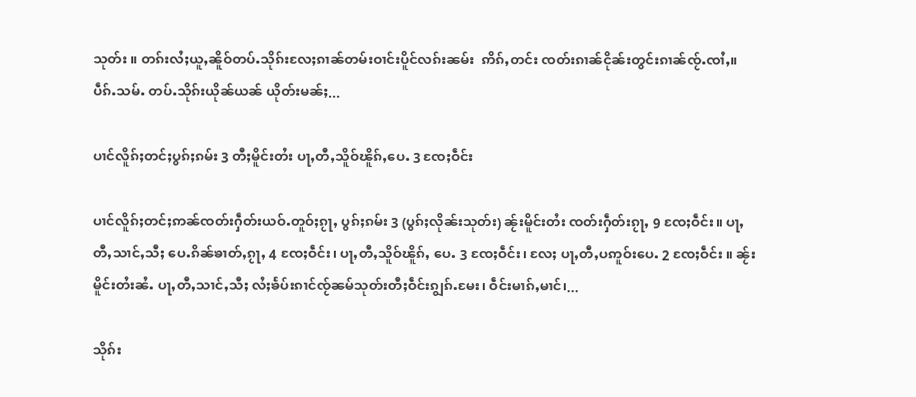သုတ်း ။ တၵ်းလႆႈယူႇၼိူဝ်တပ်ႉသိုၵ်းလႄႈၵၢၼ်တမ်းဝၢင်းပိူင်လၵ်းၼမ်း  ဢိၵ်ႇတင်း ၸတ်းၵၢၼ်ငိုၼ်းတွင်းၵၢၼ်ၸႂ်ႉၸၢႆႇ။ ပဵၵ်ႉသမ်ႉ တပ်ႉသိုၵ်းယိုၼ်ယၼ် ယိုတ်းမၼ်ႈ...

ပၢင်လိူၵ်ႈတင်ႈပွၵ်ႈၵမ်း 3 တီႈမိူင်းတႆး ပႃႇတီႇသိူဝ်ၽိူၵ်ႇပေႉ 3 ၸႄႈဝဵင်း

ပၢင်လိူၵ်ႈတင်ႈဢၼ်ၸတ်းႁဵတ်းယဝ်ႉတူဝ်ႈၵႂႃႇ ပွၵ်ႈၵမ်း 3 (ပွၵ်ႈလိုၼ်းသုတ်း) ၼႂ်းမိူင်းတႆး ၸတ်းႁဵတ်းၵႂႃႇ 9 ၸႄႈဝဵင်း။ ပႃႇတီႇသၢင်ႇသီႈ ပေႉၵိၼ်ၶၢတ်ႇၵႂႃႇ 4 ၸႄႈဝဵင်း၊ ပႃႇတီႇသိူဝ်ၽိူၵ်ႇ ပေႉ 3 ၸႄႈဝဵင်း၊ လႄႈ ပႃႇတီႇပဢူဝ်းပေႉ 2 ၸႄႈဝဵင်း ။ ၼႂ်းမိူင်းတႆးၼႆႉ ပႃႇတီႇသၢင်ႇသီႈ လႆႈၶႅပ်းၵၢင်ၸႂ်ၼမ်သုတ်းတီႈဝဵင်းၵျွၵ်ႉမႄး၊ ဝဵင်းမၢၵ်ႇမၢင်၊...

သိုၵ်း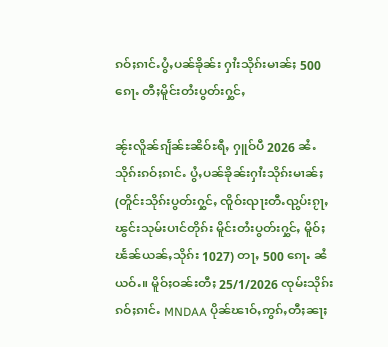ၵဝ်ႈၵၢင်ႉပွႆႇပၼ်ၶိုၼ်း ႁၢႆးသိုၵ်းမၢၼ်ႈ 500 ၵေႃႉ တီႈမိူင်းတႆးပွတ်းႁွင်ႇ

ၼႂ်းလိူၼ်ၵျႅၼ်ႊၼိဝ်ႊရီႇ ႁူဝ်ပီ 2026 ၼႆႉ သိုၵ်းၵဝ်ႈၵၢင်ႉ ပွႆႇပၼ်ၶိုၼ်းႁၢႆးသိုၵ်းမၢၼ်ႈ (တိူင်းသိုၵ်းပွတ်းႁွင်ႇ ၸိူဝ်းၺႃးတီႉၺွပ်းၵႂႃႇ ၽွင်းသုမ်းပၢင်တိုၵ်း မိူင်းတႆးပွတ်းႁွင်ႇ မိူဝ်ႈၽႅၼ်ယၼ်ႇသိုၵ်း 1027) တႃႇ 500 ၵေႃႉ ၼႆယဝ်ႉ။ မိူဝ်ႈဝၼ်းတီႈ 25/1/2026 ၸုမ်းသိုၵ်းၵဝ်ႈၵၢင်ႉ MNDAA ပိုၼ်ၽၢဝ်ႇဢွၵ်ႇတီႈၼႃႈ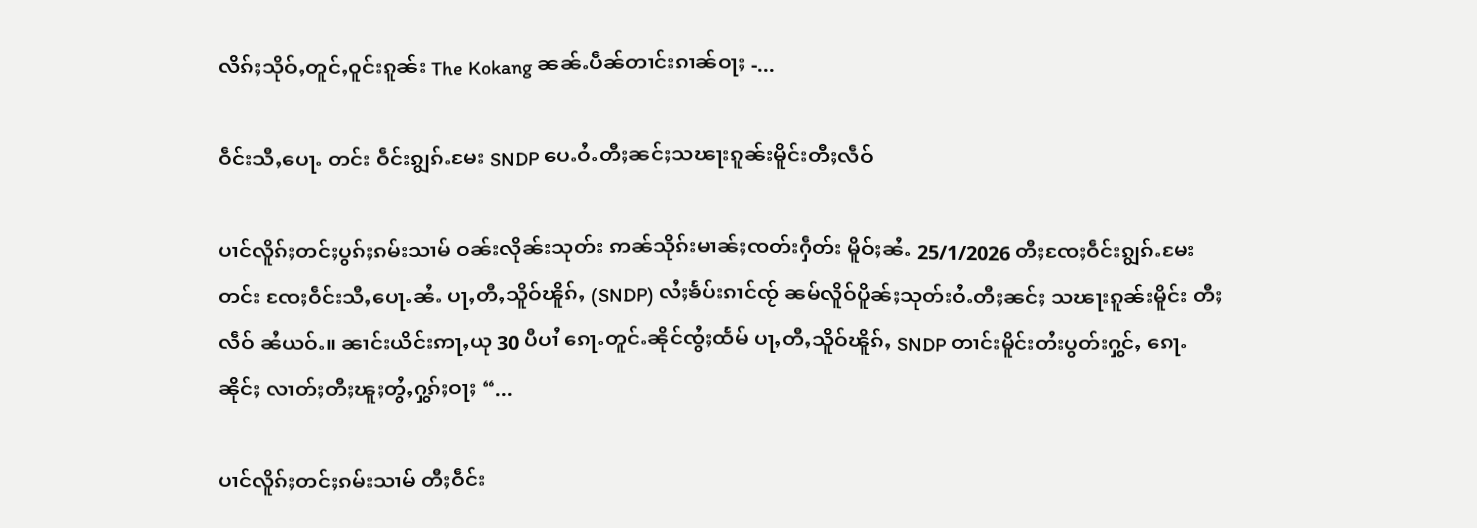လိၵ်ႈသိုဝ်ႇတူင်ႇဝူင်းၵူၼ်း The Kokang ၼၼ်ႉပဵၼ်တၢင်းၵၢၼ်ဝႃႈ -...

ဝဵင်းသီႇပေႃႉ တင်း ဝဵင်းၵျွၵ်ႉမႄး SNDP ပေႉဝႆႉတီႈၼင်ႈသၽႃးၵူၼ်းမိူင်းတီႈလဵဝ်

ပၢင်လိူၵ်ႈတင်ႈပွၵ်ႈၵမ်းသၢမ် ဝၼ်းလိုၼ်းသုတ်း ဢၼ်သိုၵ်းမၢၼ်ႈၸတ်းႁဵတ်း မိူဝ်ႈၼႆႉ 25/1/2026 တီႈၸႄႈဝဵင်းၵျွၵ်ႉမႄး တင်း ၸႄႈဝဵင်းသီႇပေႃႉၼႆႉ ပႃႇတီႇသိူဝ်ၽိူၵ်ႇ (SNDP) လႆႈၶႅပ်းၵၢင်ၸႂ် ၼမ်လိူဝ်ပိူၼ်ႈသုတ်းဝႆႉတီႈၼင်ႈ သၽႃးၵူၼ်းမိူင်း တီႈလဵဝ် ၼႆယဝ်ႉ။ ၼၢင်းယိင်းဢႃႇယု 30 ပီပၢႆ ၵေႃႉတူင်ႉၼိုင်ၸွႆႈထႅမ် ပႃႇတီႇသိူဝ်ၽိူၵ်ႇ SNDP တၢင်းမိူင်းတႆးပွတ်းႁွင်ႇ ၵေႃႉၼိုင်ႈ လၢတ်ႈတီႈၽူႈတွႆႇႁွၵ်ႈဝႃႈ “...

ပၢင်လိူၵ်ႈတင်ႈၵမ်းသၢမ် တီႈဝဵင်း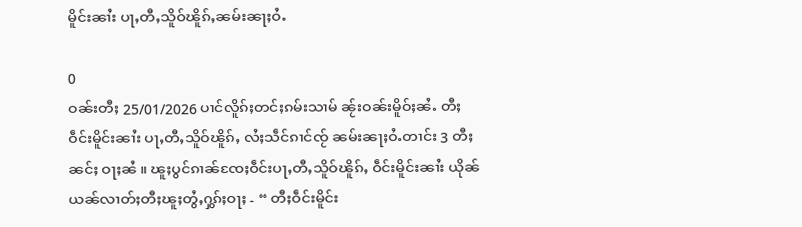မိူင်းၼၢႆး ပႃႇတီႇသိူဝ်ၽိူၵ်ႇၼမ်းၼႃႈဝႆႉ

0
ဝၼ်းတီႈ 25/01/2026 ပၢင်လိူၵ်ႈတင်ႈၵမ်းသၢမ် ၼႂ်းဝၼ်းမိူဝ်ႈၼႆႉ တီႈဝဵင်းမိူင်းၼၢႆး ပႃႇတီႇသိူဝ်ၽိူၵ်ႇ လႆႈသဵင်ၵၢင်ၸႂ် ၼမ်းၼႃႈဝႆႉတၢင်း 3 တီႈၼင်ႈ ဝႃႈၼႆ ။ ၽူႈပွင်ၵၢၼ်ၸႄႈဝဵင်းပႃႇတီႇသိူဝ်ၽိူၵ်ႇ ဝဵင်းမိူင်းၼၢႆး ယိုၼ်ယၼ်လၢတ်ႈတီႈၽူႈတွႆႇႁွၵ်ႈဝႃႈ - “ တီႈဝဵင်းမိူင်း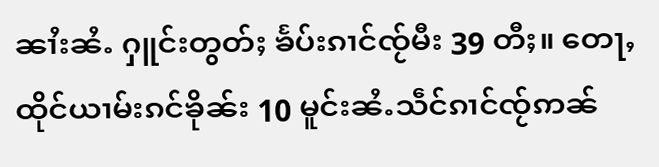ၼၢႆးၼႆႉ ႁူင်းတွတ်ႈ ၶႅပ်းၵၢင်ၸႂ်မီး 39 တီႈ။ တေႃႇထိုင်ယၢမ်းၵင်ၶိုၼ်း 10 မူင်းၼႆႉသဵင်ၵၢင်ၸႂ်ဢၼ်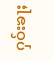ႁဝ်းၶႃႈ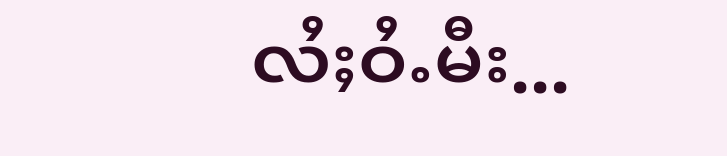လႆႈဝႆႉမီး...